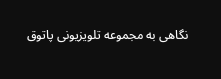نگاهی به مجموعه تلویزیونی پاتوق‌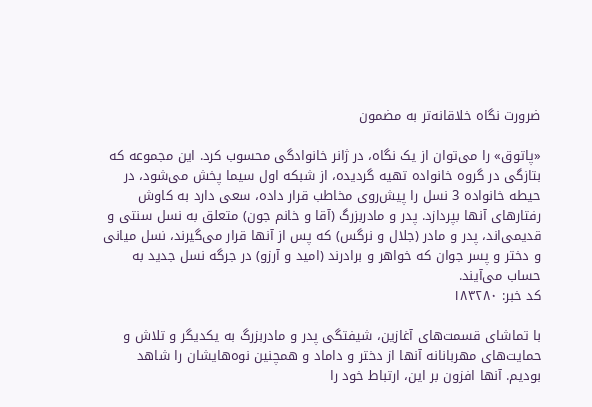ضرورت نگاه خلاقانه‌تر به مضمون‌

«پاتوق» را می‌توان از یک نگاه، در ژانر خانوادگی محسوب کرد. این مجموعه که بتازگی در گروه خانواده تهیه گردیده، از شبکه اول سیما پخش می‌شود، در حیطه خانواده 3 نسل را پیش‌روی مخاطب قرار داده، سعی دارد به کاوش رفتارهای آنها بپردازد. پدر و مادربزرگ (آقا و خانم جون) متعلق به نسل سنتی و قدیمی‌اند، پدر و مادر (جلال و نرگس) که پس از آنها قرار می‌گیرند، نسل میانی و دختر و پسر جوان که خواهر و برادرند (امید و آرزو) در جرگه نسل جدید به حساب می‌آیند.
کد خبر: ۱۸۳۲۸۰

با تماشای قسمت‌های آغازین، شیفتگی پدر و مادربزرگ به یکدیگر و تلاش و حمایت‌های مهربانانه آنها از دختر و داماد و همچنین نوه‌هایشان را شاهد بودیم. آنها افزون بر این، ارتباط خود را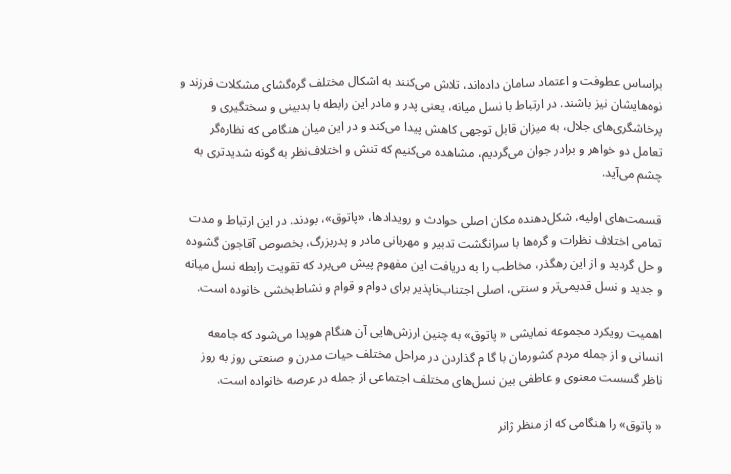براساس عطوفت و اعتماد سامان داده‌اند، تلاش می‌کنند به اشکال مختلف گره‌گشای مشکلات فرزند و نوه‌هایشان نیز باشند. در ارتباط با نسل میانه، یعنی پدر و مادر این رابطه با بدبینی و سختگیری و پرخاشگری‌های جلال، به میزان قابل توجهی کاهش پیدا می‌کند و در این میان هنگامی که نظاره‌گر تعامل دو خواهر و برادر جوان می‌گردیم، مشاهده می‌کنیم که تنش و اختلاف‌نظر به گونه‌ شدیدتری به چشم می‌آید.

قسمت‌های اولیه، شکل‌دهنده مکان اصلی حوادث و رویدادها، «پاتوق»، بودند. در این ارتباط و مدت تمامی اختلاف نظرات و گره‌ها با سرانگشت تدبیر و مهربانی مادر و پدربزرگ، بخصوص آقاجون گشوده و حل گردید و از این رهگذر، مخاطب را به دریافت این مفهوم پیش می‌برد که تقویت رابطه نسل میانه و جدید و نسل قدیمی‌تر و سنتی، اصلی اجتناب‌ناپذیر برای دوام و قوام و نشاط‌بخشی خانوده‌ است.

اهمیت رویکرد مجموعه نمایشی « پاتوق» به چنین ارزش‌هایی آن هنگام هویدا می‌شود که جامعه انسانی و از جمله مردم کشورمان با گا م گذاردن در مراحل مختلف حیات مدرن و صنعتی روز به روز ناظر گسست معنوی و عاطفی بین نسل‌های مختلف اجتماعی از جمله در عرصه خانواده است.

« پاتوق» را هنگامی که از منظر ژانر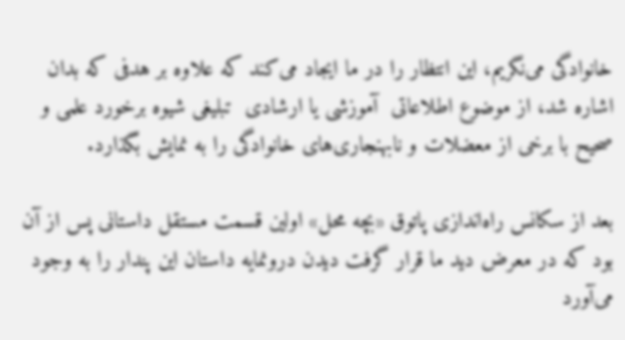خانوادگی می‌نگریم، این انتظار را در ما ایجاد می‌کند که علاوه بر هدفی که بدان اشاره شد، از موضوع اطلاعاتی  آموزشی یا ارشادی ‌ تبلیغی شیوه برخورد علمی و صحیح با برخی از معضلات و نابهنجاری‌های خانوادگی را به نمایش بگذارد.

بعد از سکانس راه‌اندازی پاتوق «بچه محل» اولین قسمت مستقل داستانی پس از آن بود که در معرض دید ما قرار گرفت دیدن درونمایه داستان این پندار را به وجود می‌آورد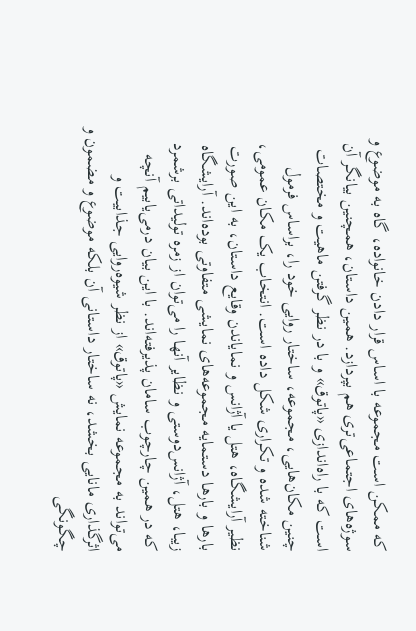که ممکن است مجموعه با اساس قرار دادن خانواده، گاه به موضوع و سوژه‌های اجتماعی‌تری هم بپردازد. همین داستان، همچنین بیانگر آن است که با راه‌اندازی «پاتوق» و با در نظر گرفتن ماهیت و مختصات چنین مکان‌هایی، مجموعه‌، ساختار روایی خود را، براساس فرمول شناخته شده و تکراری شکل داده است. انتخاب یک مکان عمومی، نظیر آرایشگاه، هتل یا آژانس و نمایاندن وقایع داستان، به این صورت بارها و بارها دستمایه مجموعه‌های نمایشی متفاوتی بوده‌اند. آرایشگاه زیبا، هتل، آژانس‌دوستی و نظایر آنها را می‌توان از زمره تولیداتی برشمرد که در همین چارچوب سامان پذیرفته‌اند. با این بیان درمی‌یابیم آنچه می‌تواند به مجموعه نمایش «پاتوق» از نظر شیوه‌روایی جذابیت و اثرگذاری مانایی بخشد،‌ نه ساختار داستانی آن بلکه موضوع و مضمون و چگونگی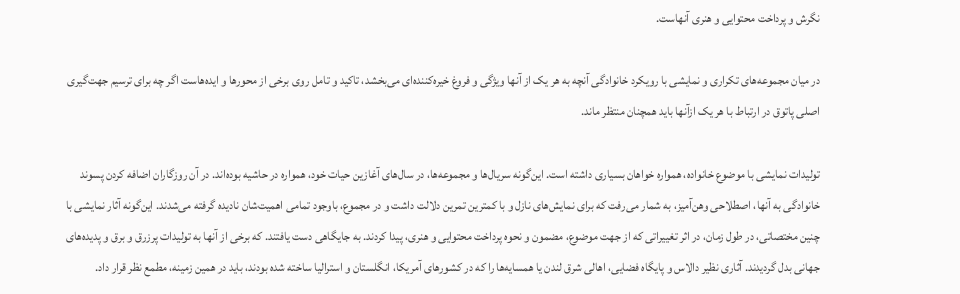نگرش و پرداخت محتوایی و هنری آنهاست.

در میان مجموعه‌های تکراری و نمایشی با رویکرد خانوادگی آنچه به هر یک از آنها ویژگی‌ و فروغ خیره‌کننده‌ای می‌بخشد،‌ تاکید و تامل روی برخی از محورها و ایده‌‌هاست اگر چه برای ترسیم جهت‌گیری اصلی پاتوق در ارتباط با هر یک از‌آنها باید همچنان منتظر ماند.

تولیدات نمایشی با موضوع خانواده، همواره خواهان بسیاری داشته است. این‌گونه سریال‌ها و مجموعه‌ها، در سال‌های آغازین حیات خود، همواره در حاشیه بوده‌اند. در آن روزگاران اضافه کردن پسوند خانوادگی به آنها، اصطلاحی وهن‌آمیز، به شمار می‌رفت که برای نمایش‌های نازل و با کمترین تمرین دلالت داشت و در مجموع، باوجود تمامی اهمیت‌شان نادیده گرفته می‌شدند. این‌گونه آثار نمایشی با چنین مختصاتی، در طول زمان، در اثر تغییراتی که از جهت موضوع، مضمون و نحوه پرداخت محتوایی و هنری، پیدا کردند. به جایگاهی دست یافتند. که برخی از آنها به تولیدات پرزرق و برق و پدیده‌های جهانی بدل گردیدند. آثاری نظیر دالاس و پایگاه فضایی، اهالی شرق لندن یا همسایه‌ها را که در کشورهای آمریکا، انگلستان و استرالیا ساخته شده بودند، باید در همین زمینه، مطمع نظر قرار داد.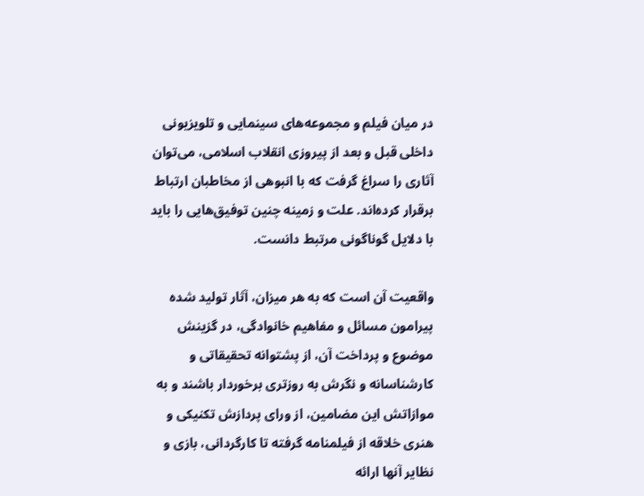در میان فیلم و مجموعه‌های سینمایی و تلویزیونی داخلی قبل و بعد از پیروزی انقلاب اسلامی، می‌توان آثاری را سراغ گرفت که با انبوهی از مخاطبان ارتباط برقرار کرده‌اند. علت و زمینه چنین توفیق‌هایی را باید با دلایل گوناگونی مرتبط دانست.

واقعیت آن است که به هر میزان، آثار تولید شده پیرامون مسائل و مفاهیم خانوادگی، در گزینش موضوع و پرداخت آن، از پشتوانه تحقیقاتی و کارشناسانه و نگرش به روزتری برخوردار باشند و به موازاتش این مضامین، از ورای پردازش تکنیکی و هنری خلاقه از فیلمنامه گرفته تا کارگردانی، بازی و نظایر آنها ارائه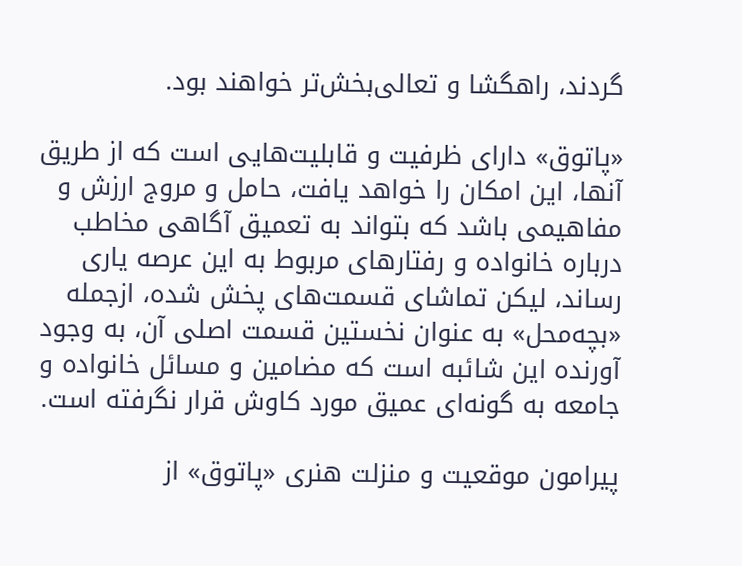گردند، راهگشا و تعالی‌بخش‌تر خواهند بود.

«پاتوق» دارای ظرفیت و قابلیت‌هایی است که از طریق آنها، این امکان را خواهد یافت، حامل و مروج ارزش و مفاهیمی باشد که بتواند به تعمیق آگاهی مخاطب درباره خانواده و رفتارهای مربوط به این عرصه یاری رساند، لیکن تماشای قسمت‌های پخش شده، ازجمله «بچه‌محل» به عنوان نخستین قسمت اصلی آن، به وجود آورنده این شائبه است که مضامین و مسائل خانواده و جامعه به گونه‌ای عمیق مورد کاوش قرار نگرفته است.

پیرامون موقعیت و منزلت هنری «پاتوق» از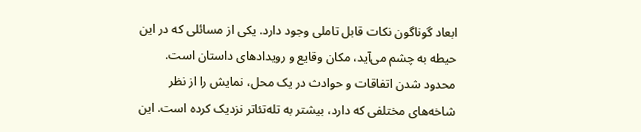ابعاد گوناگون نکات قابل تاملی وجود دارد. یکی از مسائلی که در این حیطه به چشم می‌آید، مکان وقایع و رویدادهای داستان است. محدود شدن اتفاقات و حوادث در یک محل، نمایش را از نظر شاخه‌های مختلفی که دارد، بیشتر به تله‌تئاتر نزدیک کرده است. این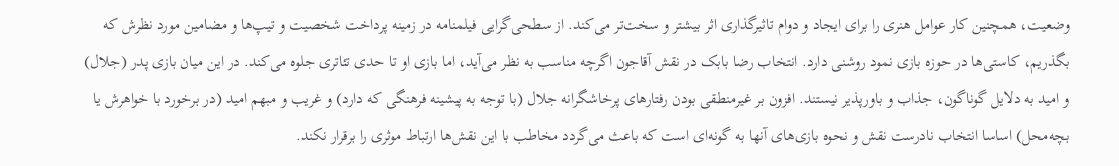وضعیت، همچنین کار عوامل هنری را برای ایجاد و دوام تاثیرگذاری اثر بیشتر و سخت‌تر می‌کند. از سطحی‌گرایی فیلمنامه در زمینه پرداخت شخصیت و تیپ‌ها و مضامین مورد نظرش که بگذریم، کاستی‌ها در حوزه بازی نمود روشنی دارد. انتخاب رضا بابک در نقش آقاجون اگرچه مناسب به نظر می‌آید، اما بازی او تا حدی تئاتری جلوه می‌کند. در این میان بازی پدر (جلال) و امید به دلایل گوناگون، جذاب و باورپذیر نیستند. افزون بر غیرمنطقی بودن رفتارهای پرخاشگرانه جلال (با توجه به پیشینه فرهنگی که دارد) و غریب و مبهم امید (در برخورد با خواهرش یا بچه‌محل) اساسا انتخاب نادرست نقش و نحوه بازی‌های آنها به گونه‌ای است که باعث می‌گردد مخاطب با این نقش‌ها ارتباط موثری را برقرار نکند.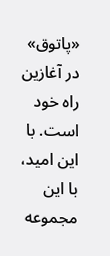«پاتوق» در آغازین راه خود است. با این امید، با این مجموعه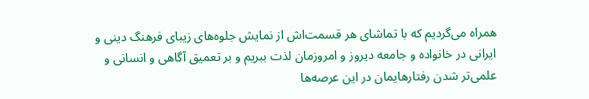همراه می‌گردیم که با تماشای هر قسمت‌اش از نمایش جلوه‌های زیبای فرهنگ دینی و ایرانی در خانواده و جامعه دیروز و امروزمان لذت ببریم و بر تعمیق آگاهی و انسانی و علمی‌تر شدن رفتارهایمان در این عرصه‌ها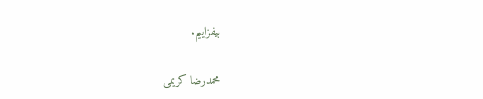بیفزاییم.

محمدرضا کریمی‌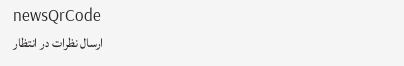newsQrCode
ارسال نظرات در انتظار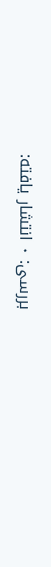بررسی: ۰ انتشار یافته: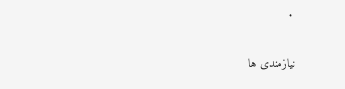۰

نیازمندی ها